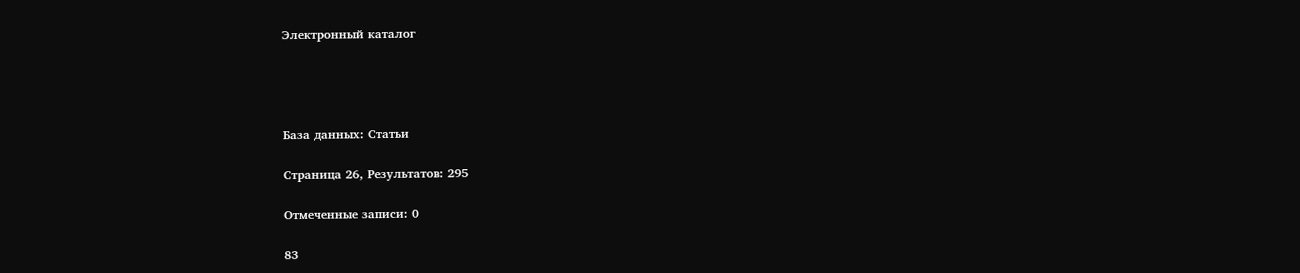Электронный каталог




База данных: Статьи

Страница 26, Результатов: 295

Отмеченные записи: 0

83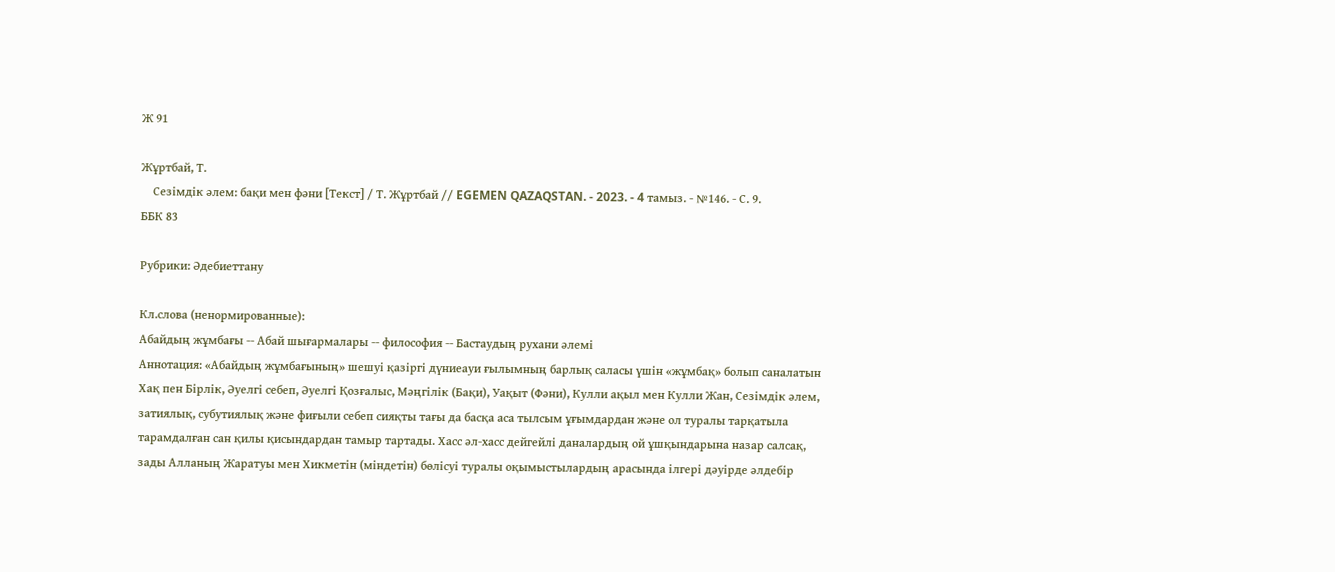Ж 91

Жұртбай, Т.
    Сезімдік әлем: бақи мен фәни [Текст] / Т. Жұртбай // EGEMEN QAZAQSTAN. - 2023. - 4 тамыз. - №146. - С. 9.
ББК 83

Рубрики: Әдебиеттану

Кл.слова (ненормированные):
Абайдың жұмбағы -- Абай шығармалары -- философия -- Бастаудың рухани əлемі
Аннотация: «Абайдың жұмбағының» шешуі қазіргі дүниеауи ғылымның барлық саласы үшін «жұмбақ» болып саналатын Хақ пен Бірлік, Әуелгі себеп, Әуелгі Қозғалыс, Мәңгілік (Бақи), Уақыт (Фәни), Кулли ақыл мен Кулли Жан, Сезімдік әлем, затиялық, субутиялық және фиғыли себеп сияқты тағы да басқа аса тылсым ұғымдардан және ол туралы тарқатыла тарамдалған сан қилы қисындардан тамыр тартады. Хасс әл-хасс дейгейлі даналардың ой ұшқындарына назар салсақ, зады Алланың Жаратуы мен Хикметін (міндетін) бөлісуі туралы оқымыстылардың арасында ілгері дәуірде әлдебір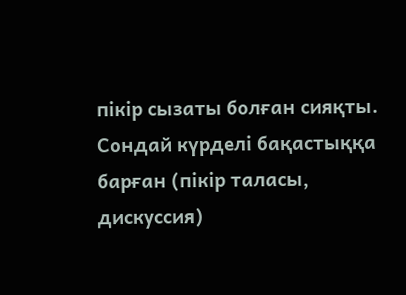пікір сызаты болған сияқты. Сондай күрделі бақастыққа барған (пікір таласы, дискуссия)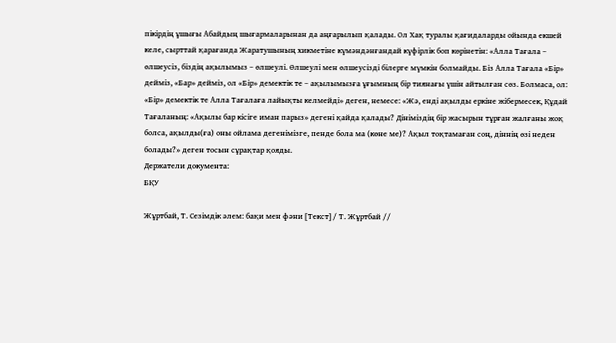пікірдің ұшығы Абайдың шығармаларынан да аңғарылып қалады. Ол Хақ туралы қағидаларды ойында екшей келе, сырттай қарағанда Жаратушының хикметіне күмәндәнғандай күфірлік боп көрінетін: «Алла Тағала – өлшеусіз, біздің ақылымыз – өлшеулі. Өлшеулі мен өлшеусізді білерге мүмкін болмайды. Біз Алла Тағала «Бір» дейміз, «Бар» дейміз, ол «Бір» демектік те – ақылымызға ұғымның бір тиянағы үшін айтылған сөз. Болмаса, ол: «Бір» демектік те Алла Тағалаға лайықты келмейді» деген, немесе: «Жә, енді ақылды еркіне жібермесек, Құдай Тағаланың: «Ақылы бар кісіге иман парыз» дегені қайда қалады? Дініміздің бір жасырын тұрған жалғаны жоқ болса, ақылды(ға) оны ойлама дегенімізге, пенде бола ма (көне ме)? Ақыл тоқтамаған соң, діннің өзі неден болады?» деген тосын сұрақтар қояды.
Держатели документа:
БҚУ

Жұртбай, Т. Сезімдік әлем: бақи мен фәни [Текст] / Т. Жұртбай //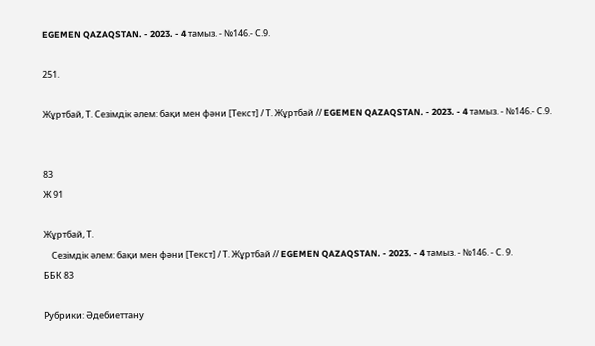EGEMEN QAZAQSTAN. - 2023. - 4 тамыз. - №146.- С.9.

251.

Жұртбай, Т. Сезімдік әлем: бақи мен фәни [Текст] / Т. Жұртбай // EGEMEN QAZAQSTAN. - 2023. - 4 тамыз. - №146.- С.9.


83
Ж 91

Жұртбай, Т.
    Сезімдік әлем: бақи мен фәни [Текст] / Т. Жұртбай // EGEMEN QAZAQSTAN. - 2023. - 4 тамыз. - №146. - С. 9.
ББК 83

Рубрики: Әдебиеттану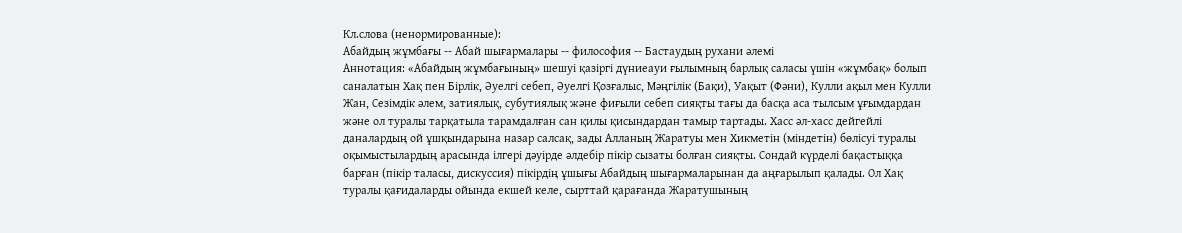Кл.слова (ненормированные):
Абайдың жұмбағы -- Абай шығармалары -- философия -- Бастаудың рухани əлемі
Аннотация: «Абайдың жұмбағының» шешуі қазіргі дүниеауи ғылымның барлық саласы үшін «жұмбақ» болып саналатын Хақ пен Бірлік, Әуелгі себеп, Әуелгі Қозғалыс, Мәңгілік (Бақи), Уақыт (Фәни), Кулли ақыл мен Кулли Жан, Сезімдік әлем, затиялық, субутиялық және фиғыли себеп сияқты тағы да басқа аса тылсым ұғымдардан және ол туралы тарқатыла тарамдалған сан қилы қисындардан тамыр тартады. Хасс әл-хасс дейгейлі даналардың ой ұшқындарына назар салсақ, зады Алланың Жаратуы мен Хикметін (міндетін) бөлісуі туралы оқымыстылардың арасында ілгері дәуірде әлдебір пікір сызаты болған сияқты. Сондай күрделі бақастыққа барған (пікір таласы, дискуссия) пікірдің ұшығы Абайдың шығармаларынан да аңғарылып қалады. Ол Хақ туралы қағидаларды ойында екшей келе, сырттай қарағанда Жаратушының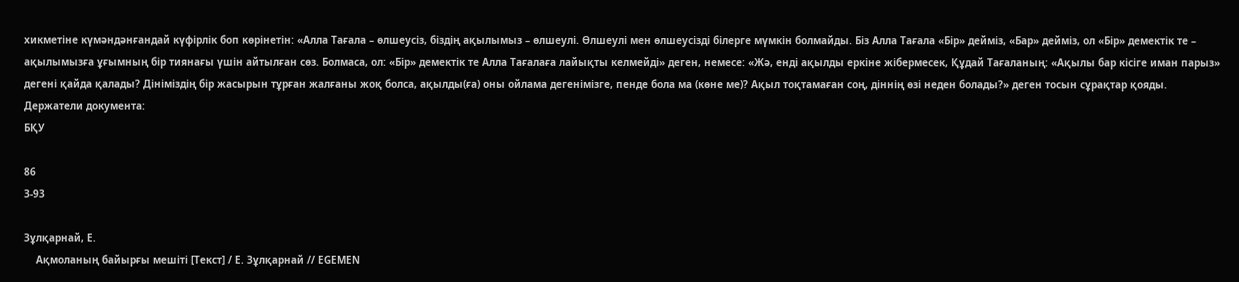хикметіне күмәндәнғандай күфірлік боп көрінетін: «Алла Тағала – өлшеусіз, біздің ақылымыз – өлшеулі. Өлшеулі мен өлшеусізді білерге мүмкін болмайды. Біз Алла Тағала «Бір» дейміз, «Бар» дейміз, ол «Бір» демектік те – ақылымызға ұғымның бір тиянағы үшін айтылған сөз. Болмаса, ол: «Бір» демектік те Алла Тағалаға лайықты келмейді» деген, немесе: «Жә, енді ақылды еркіне жібермесек, Құдай Тағаланың: «Ақылы бар кісіге иман парыз» дегені қайда қалады? Дініміздің бір жасырын тұрған жалғаны жоқ болса, ақылды(ға) оны ойлама дегенімізге, пенде бола ма (көне ме)? Ақыл тоқтамаған соң, діннің өзі неден болады?» деген тосын сұрақтар қояды.
Держатели документа:
БҚУ

86
З-93

Зұлқарнай, Е.
    Ақмоланың байырғы мешіті [Текст] / Е. Зұлқарнай // EGEMEN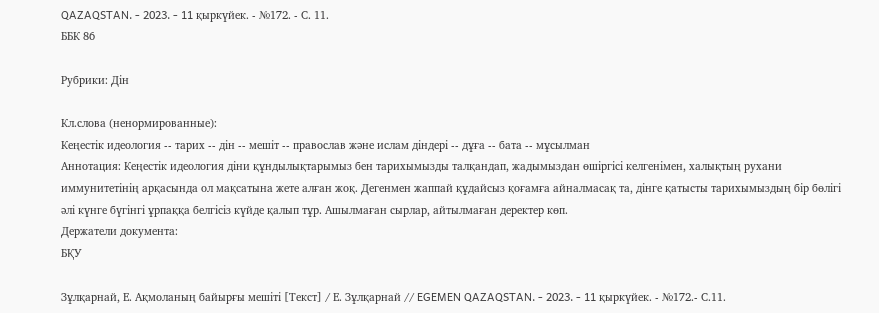QAZAQSTAN. - 2023. - 11 қыркүйек. - №172. - С. 11.
ББК 86

Рубрики: Дін

Кл.слова (ненормированные):
Кеңестік идеология -- тарих -- дін -- мешіт -- православ және ислам діндері -- дұға -- бата -- мұсылман
Аннотация: Кеңестік идеология діни құндылықтарымыз бен тарихымызды талқандап, жадымыздан өшіргісі келгенімен, халықтың рухани иммунитетінің арқасында ол мақсатына жете алған жоқ. Дегенмен жаппай құдайсыз қоғамға айналмасақ та, дінге қатысты тарихымыздың бір бөлігі әлі күнге бүгінгі ұрпаққа белгісіз күйде қалып тұр. Ашылмаған сырлар, айтылмаған деректер көп.
Держатели документа:
БҚУ

Зұлқарнай, Е. Ақмоланың байырғы мешіті [Текст] / Е. Зұлқарнай // EGEMEN QAZAQSTAN. - 2023. - 11 қыркүйек. - №172.- С.11.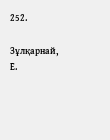252.

Зұлқарнай, Е.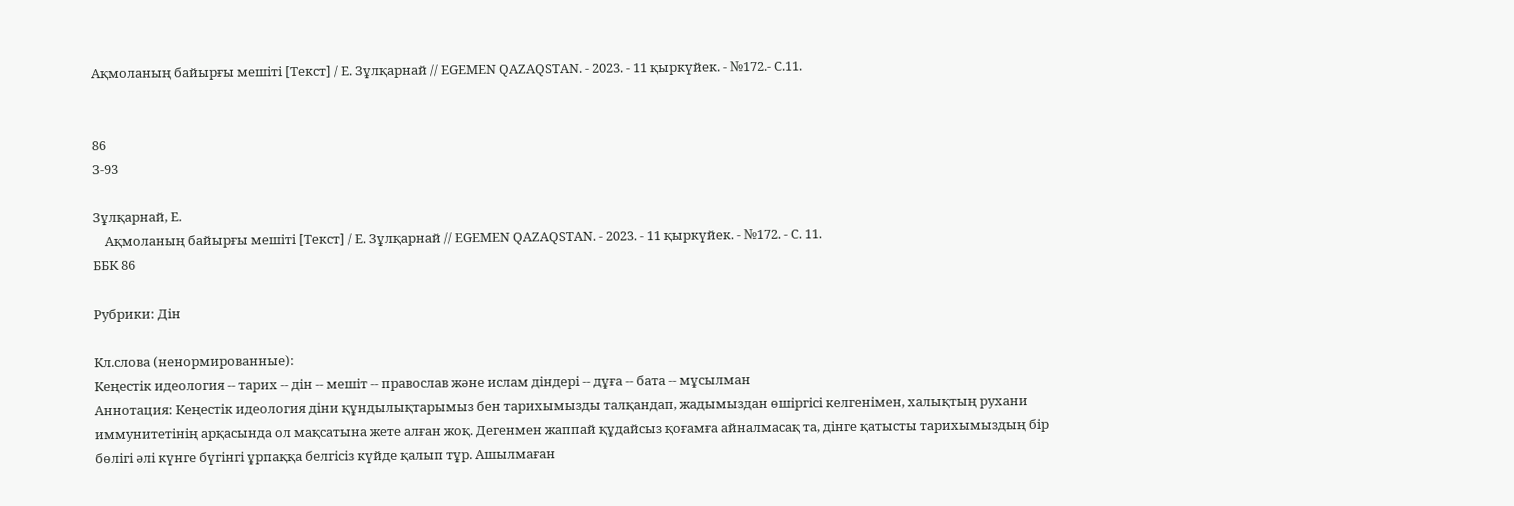Ақмоланың байырғы мешіті [Текст] / Е. Зұлқарнай // EGEMEN QAZAQSTAN. - 2023. - 11 қыркүйек. - №172.- С.11.


86
З-93

Зұлқарнай, Е.
    Ақмоланың байырғы мешіті [Текст] / Е. Зұлқарнай // EGEMEN QAZAQSTAN. - 2023. - 11 қыркүйек. - №172. - С. 11.
ББК 86

Рубрики: Дін

Кл.слова (ненормированные):
Кеңестік идеология -- тарих -- дін -- мешіт -- православ және ислам діндері -- дұға -- бата -- мұсылман
Аннотация: Кеңестік идеология діни құндылықтарымыз бен тарихымызды талқандап, жадымыздан өшіргісі келгенімен, халықтың рухани иммунитетінің арқасында ол мақсатына жете алған жоқ. Дегенмен жаппай құдайсыз қоғамға айналмасақ та, дінге қатысты тарихымыздың бір бөлігі әлі күнге бүгінгі ұрпаққа белгісіз күйде қалып тұр. Ашылмаған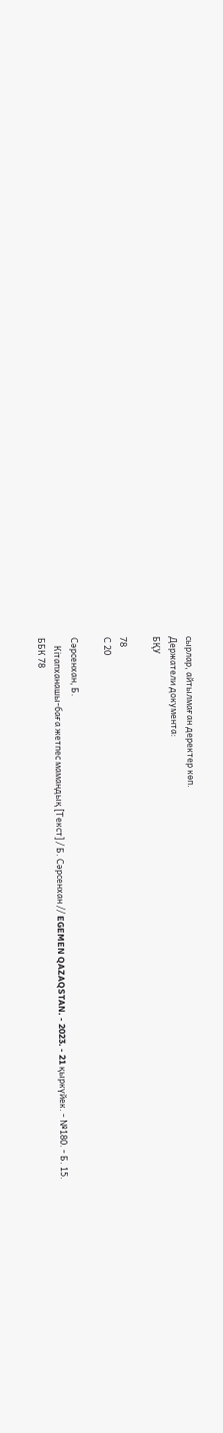сырлар, айтылмаған деректер көп.
Держатели документа:
БҚУ

78
С 20

Сәрсенхан, Б.
    Кітапханашы-баға жетпес мамандық [Текст] / Б. Сәрсенхан // EGEMEN QAZAQSTAN. - 2023. - 21 қыркүйек. - №180. - Б. 15.
ББК 78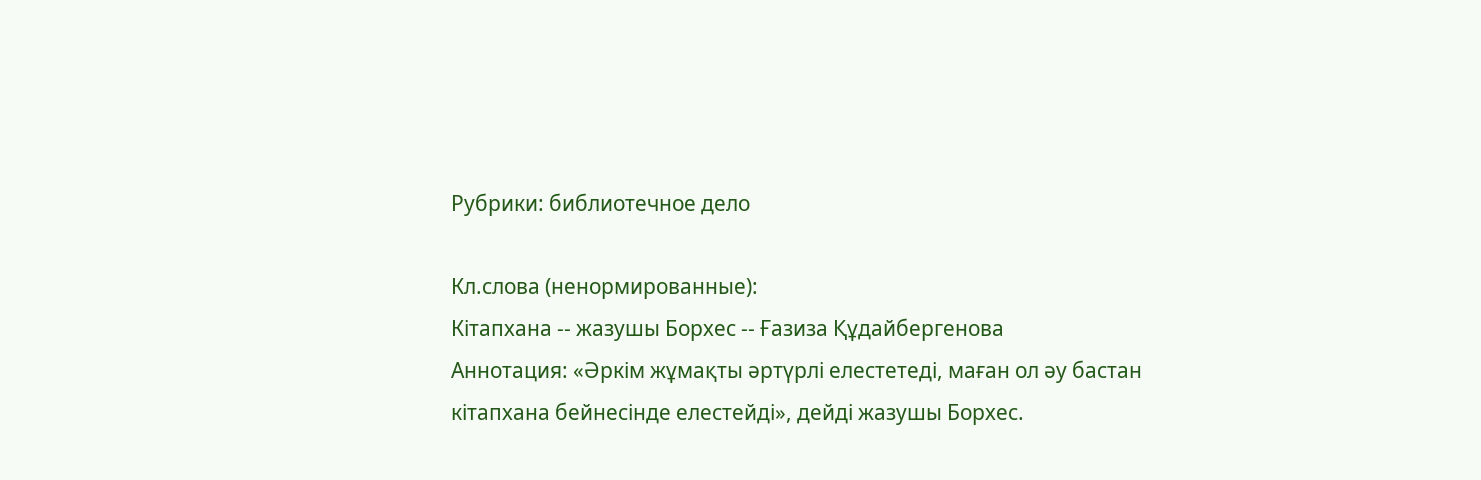Рубрики: библиотечное дело

Кл.слова (ненормированные):
Кітапхана -- жазушы Борхес -- Ғазиза Құдайбергенова
Аннотация: «Әркім жұмақты әртүрлі елестетеді, маған ол әу бастан кітапхана бейнесінде елестейді», дейді жазушы Борхес.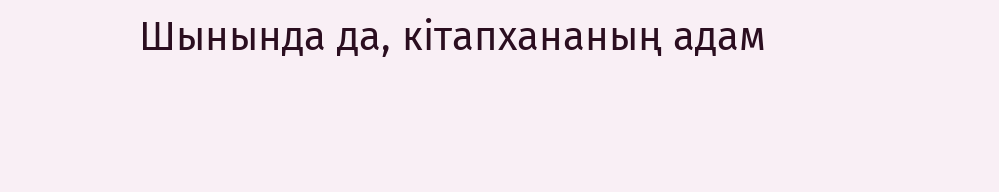Шынында да, кітапхананың адам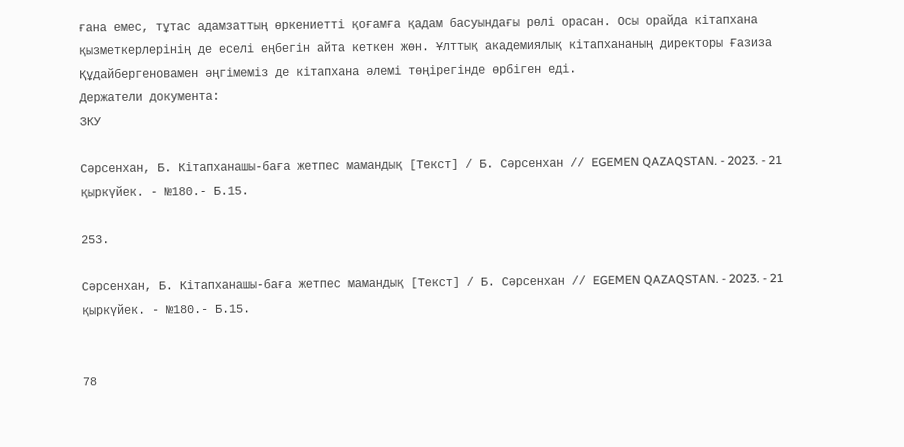ғана емес, тұтас адамзаттың өркениетті қоғамға қадам басуындағы рөлі орасан. Осы орайда кітапхана қызметкерлерінің де еселі еңбегін айта кеткен жөн. Ұлттық академиялық кітапхананың директоры Ғазиза Құдайбергеновамен әңгімеміз де кітапхана әлемі төңірегінде өрбіген еді.
Держатели документа:
ЗКУ

Сәрсенхан, Б. Кітапханашы-баға жетпес мамандық [Текст] / Б. Сәрсенхан // EGEMEN QAZAQSTAN. - 2023. - 21 қыркүйек. - №180.- Б.15.

253.

Сәрсенхан, Б. Кітапханашы-баға жетпес мамандық [Текст] / Б. Сәрсенхан // EGEMEN QAZAQSTAN. - 2023. - 21 қыркүйек. - №180.- Б.15.


78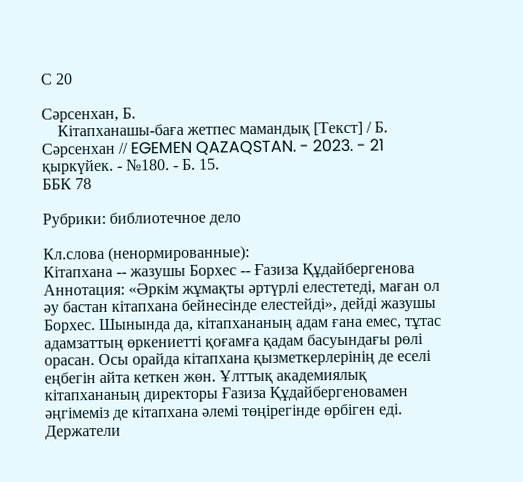С 20

Сәрсенхан, Б.
    Кітапханашы-баға жетпес мамандық [Текст] / Б. Сәрсенхан // EGEMEN QAZAQSTAN. - 2023. - 21 қыркүйек. - №180. - Б. 15.
ББК 78

Рубрики: библиотечное дело

Кл.слова (ненормированные):
Кітапхана -- жазушы Борхес -- Ғазиза Құдайбергенова
Аннотация: «Әркім жұмақты әртүрлі елестетеді, маған ол әу бастан кітапхана бейнесінде елестейді», дейді жазушы Борхес. Шынында да, кітапхананың адам ғана емес, тұтас адамзаттың өркениетті қоғамға қадам басуындағы рөлі орасан. Осы орайда кітапхана қызметкерлерінің де еселі еңбегін айта кеткен жөн. Ұлттық академиялық кітапхананың директоры Ғазиза Құдайбергеновамен әңгімеміз де кітапхана әлемі төңірегінде өрбіген еді.
Держатели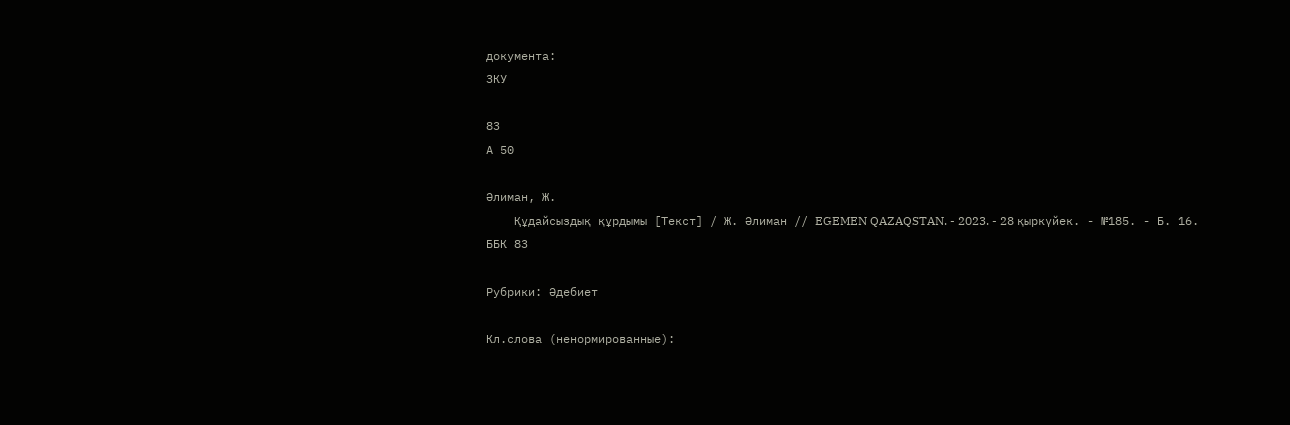документа:
ЗКУ

83
А 50

Әлиман, Ж.
    Құдайсыздық құрдымы [Текст] / Ж. Әлиман // EGEMEN QAZAQSTAN. - 2023. - 28 қыркүйек. - №185. - Б. 16.
ББК 83

Рубрики: Әдебиет

Кл.слова (ненормированные):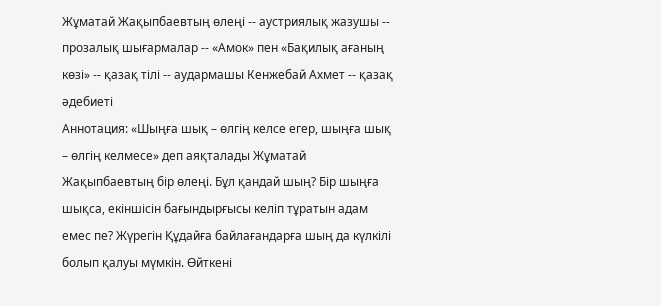Жұматай Жақыпбаевтың өлеңі -- аустриялық жазушы -- прозалық шығармалар -- «Амок» пен «Бақилық ағаның көзі» -- қазақ тілі -- аудармашы Кенжебай Ахмет -- қазақ әдебиеті
Аннотация: «Шыңға шық – өлгің келсе егер, шыңға шық – өлгің келмесе» деп аяқталады Жұматай Жақыпбаевтың бір өлеңі. Бұл қандай шың? Бір шыңға шықса, екіншісін бағындырғысы келіп тұратын адам емес пе? Жүрегін Құдайға байлағандарға шың да күлкілі болып қалуы мүмкін. Өйткені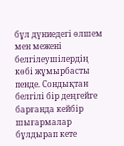бұл дүниедегі өлшем мен межені белгілеушілердің көбі жұмырбасты пенде. Сондықтан белгілі бір деңгейге барғанда кейбір шығармалар бұлдырап кете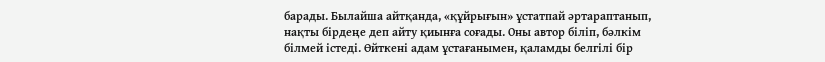барады. Былайша айтқанда, «құйрығын» ұстатпай әртараптанып, нақты бірдеңе деп айту қиынға соғады. Оны автор біліп, бәлкім білмей істеді. Өйткені адам ұстағанымен, қаламды белгілі бір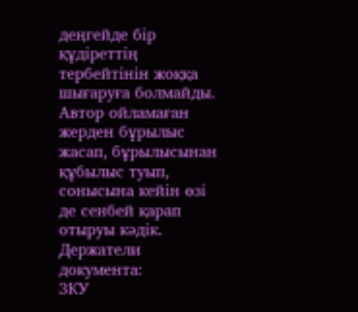деңгейде бір құдіреттің тербейтінін жоққа шығаруға болмайды. Автор ойламаған жерден бұрылыс жасап, бұрылысынан құбылыс туып, сонысына кейін өзі де сенбей қарап отыруы кәдік.
Держатели документа:
ЗКУ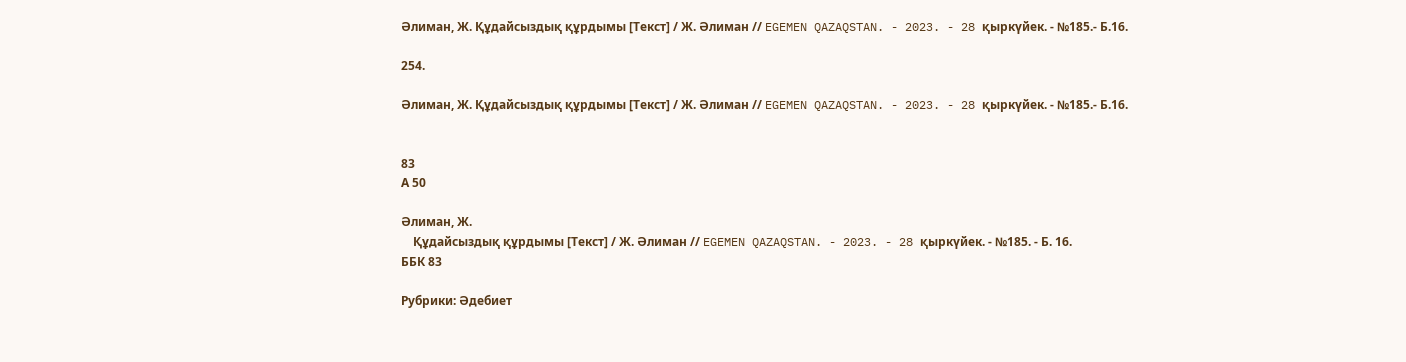Әлиман, Ж. Құдайсыздық құрдымы [Текст] / Ж. Әлиман // EGEMEN QAZAQSTAN. - 2023. - 28 қыркүйек. - №185.- Б.16.

254.

Әлиман, Ж. Құдайсыздық құрдымы [Текст] / Ж. Әлиман // EGEMEN QAZAQSTAN. - 2023. - 28 қыркүйек. - №185.- Б.16.


83
А 50

Әлиман, Ж.
    Құдайсыздық құрдымы [Текст] / Ж. Әлиман // EGEMEN QAZAQSTAN. - 2023. - 28 қыркүйек. - №185. - Б. 16.
ББК 83

Рубрики: Әдебиет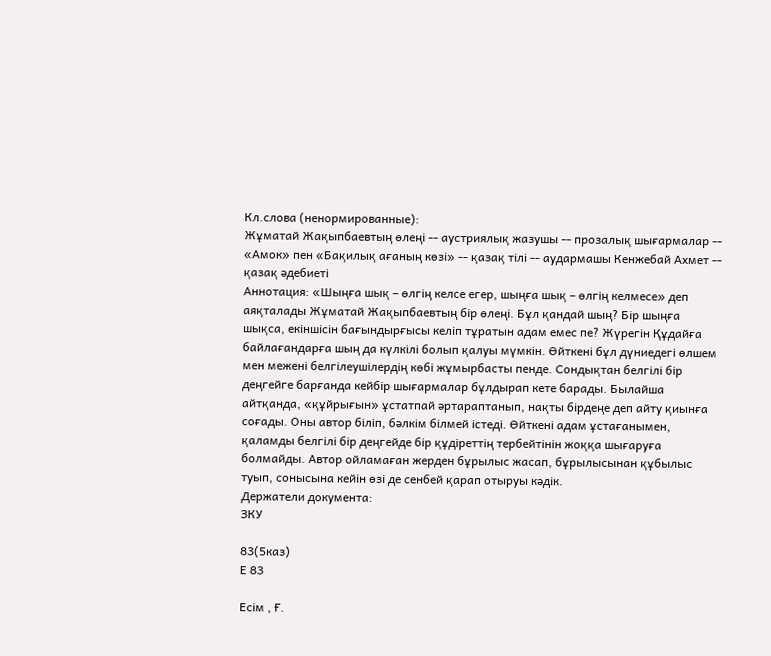Кл.слова (ненормированные):
Жұматай Жақыпбаевтың өлеңі -- аустриялық жазушы -- прозалық шығармалар -- «Амок» пен «Бақилық ағаның көзі» -- қазақ тілі -- аудармашы Кенжебай Ахмет -- қазақ әдебиеті
Аннотация: «Шыңға шық – өлгің келсе егер, шыңға шық – өлгің келмесе» деп аяқталады Жұматай Жақыпбаевтың бір өлеңі. Бұл қандай шың? Бір шыңға шықса, екіншісін бағындырғысы келіп тұратын адам емес пе? Жүрегін Құдайға байлағандарға шың да күлкілі болып қалуы мүмкін. Өйткені бұл дүниедегі өлшем мен межені белгілеушілердің көбі жұмырбасты пенде. Сондықтан белгілі бір деңгейге барғанда кейбір шығармалар бұлдырап кете барады. Былайша айтқанда, «құйрығын» ұстатпай әртараптанып, нақты бірдеңе деп айту қиынға соғады. Оны автор біліп, бәлкім білмей істеді. Өйткені адам ұстағанымен, қаламды белгілі бір деңгейде бір құдіреттің тербейтінін жоққа шығаруға болмайды. Автор ойламаған жерден бұрылыс жасап, бұрылысынан құбылыс туып, сонысына кейін өзі де сенбей қарап отыруы кәдік.
Держатели документа:
ЗКУ

83(5каз)
Е 83

Есім , Ғ.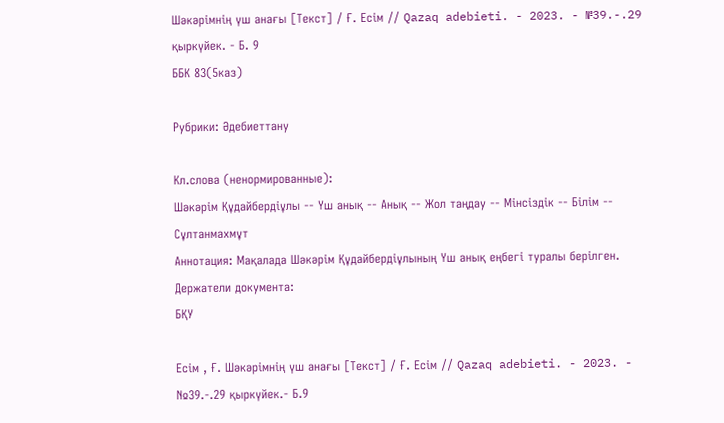Шәкәрімнің үш анағы [Текст] / Ғ. Есім // Qazaq adebieti. - 2023. - №39.-.29 қыркүйек. - Б. 9
ББК 83(5каз)

Рубрики: Әдебиеттану

Кл.слова (ненормированные):
Шәкәрім Құдайбердіұлы -- Үш анық -- Анық -- Жол таңдау -- Мінсіздік -- Білім -- Сұлтанмахмұт
Аннотация: Мақалада Шәкәрім Құдайбердіұлының Үш анық еңбегі туралы берілген.
Держатели документа:
БҚУ

Есім , Ғ. Шәкәрімнің үш анағы [Текст] / Ғ. Есім // Qazaq adebieti. - 2023. - №39.-.29 қыркүйек.- Б.9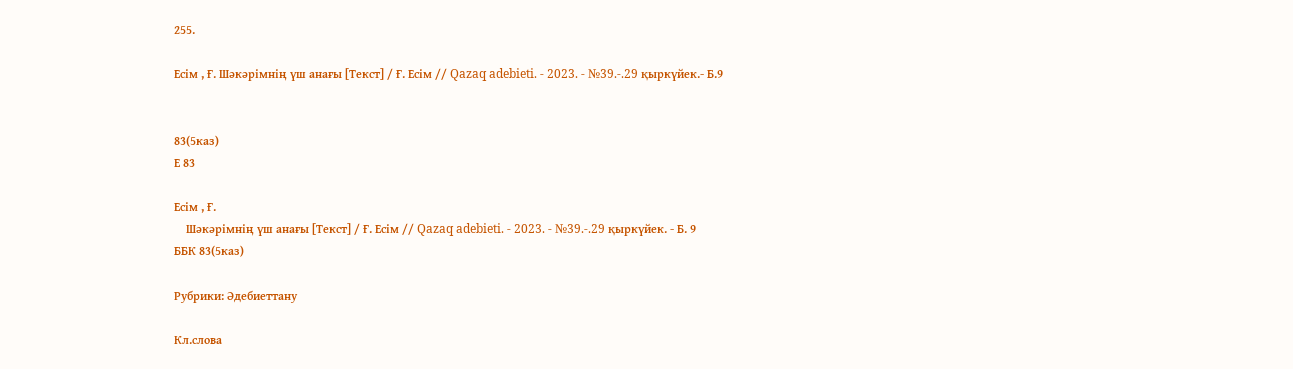255.

Есім , Ғ. Шәкәрімнің үш анағы [Текст] / Ғ. Есім // Qazaq adebieti. - 2023. - №39.-.29 қыркүйек.- Б.9


83(5каз)
Е 83

Есім , Ғ.
    Шәкәрімнің үш анағы [Текст] / Ғ. Есім // Qazaq adebieti. - 2023. - №39.-.29 қыркүйек. - Б. 9
ББК 83(5каз)

Рубрики: Әдебиеттану

Кл.слова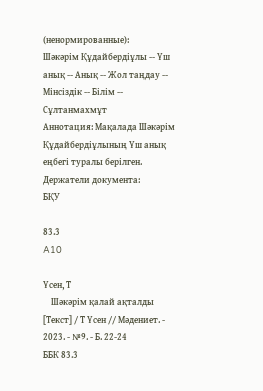(ненормированные):
Шәкәрім Құдайбердіұлы -- Үш анық -- Анық -- Жол таңдау -- Мінсіздік -- Білім -- Сұлтанмахмұт
Аннотация: Мақалада Шәкәрім Құдайбердіұлының Үш анық еңбегі туралы берілген.
Держатели документа:
БҚУ

83.3
A10

Үсен, Т
    Шәкәрім қалай ақталды [Текст] / Т Үсен // Мәдениет. - 2023. - №9. - Б. 22-24
ББК 83.3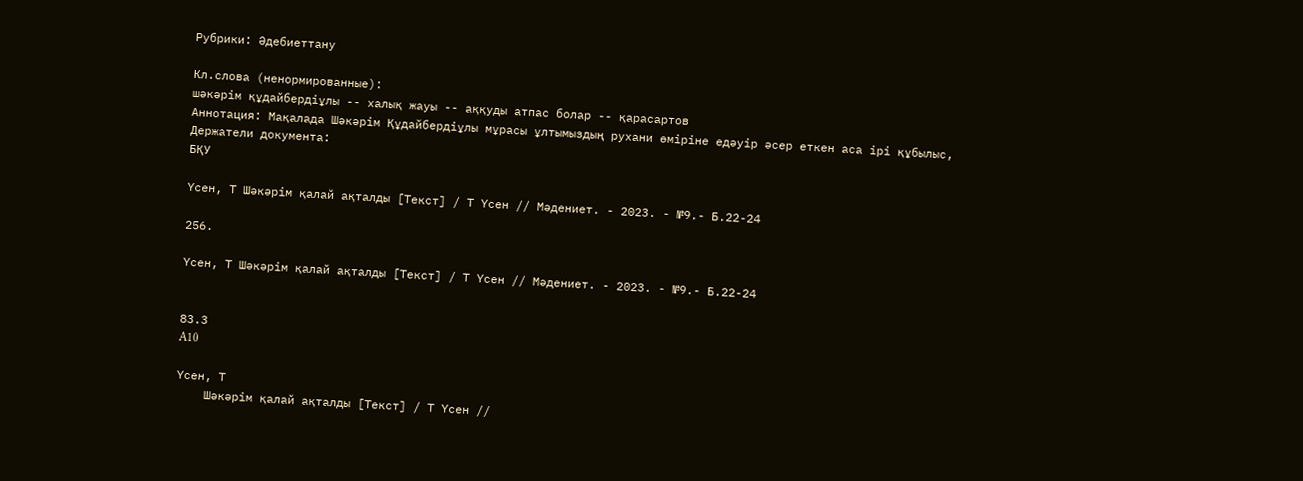Рубрики: Әдебиеттану

Кл.слова (ненормированные):
шәкәрім құдайбердіұлы -- халық жауы -- аққуды атпас болар -- қарасартов
Аннотация: Мақалада Шәкәрім Құдайбердіұлы мұрасы ұлтымыздың рухани өміріне едәуір әсер еткен аса ірі құбылыс,
Держатели документа:
БҚУ

Үсен, Т Шәкәрім қалай ақталды [Текст] / Т Үсен // Мәдениет. - 2023. - №9.- Б.22-24

256.

Үсен, Т Шәкәрім қалай ақталды [Текст] / Т Үсен // Мәдениет. - 2023. - №9.- Б.22-24


83.3
A10

Үсен, Т
    Шәкәрім қалай ақталды [Текст] / Т Үсен //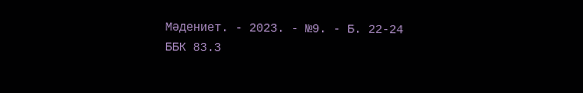Мәдениет. - 2023. - №9. - Б. 22-24
ББК 83.3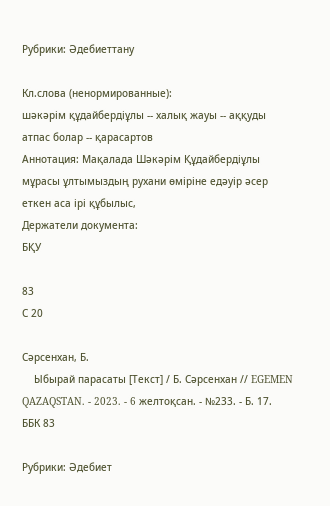Рубрики: Әдебиеттану

Кл.слова (ненормированные):
шәкәрім құдайбердіұлы -- халық жауы -- аққуды атпас болар -- қарасартов
Аннотация: Мақалада Шәкәрім Құдайбердіұлы мұрасы ұлтымыздың рухани өміріне едәуір әсер еткен аса ірі құбылыс,
Держатели документа:
БҚУ

83
С 20

Сәрсенхан, Б.
    Ыбырай парасаты [Текст] / Б. Сәрсенхан // EGEMEN QAZAQSTAN. - 2023. - 6 желтоқсан. - №233. - Б. 17.
ББК 83

Рубрики: Әдебиет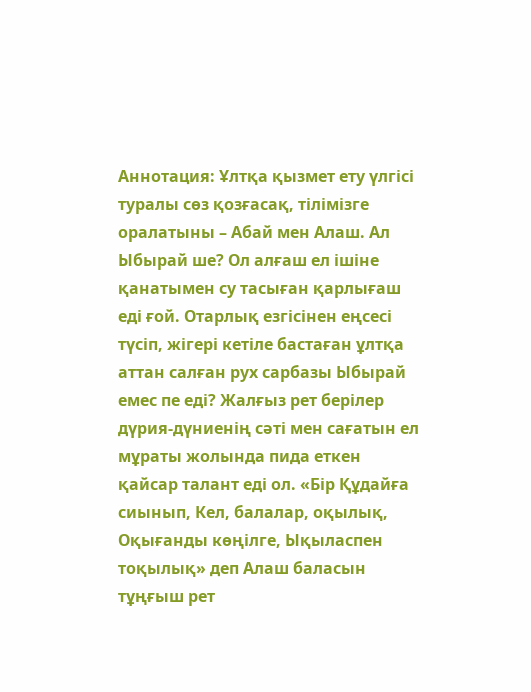Аннотация: Ұлтқа қызмет ету үлгісі туралы сөз қозғасақ, тілімізге оралатыны – Абай мен Алаш. Ал Ыбырай ше? Ол алғаш ел ішіне қанатымен су тасыған қарлығаш еді ғой. Отарлық езгісінен еңсесі түсіп, жігері кетіле бастаған ұлтқа аттан салған рух сарбазы Ыбырай емес пе еді? Жалғыз рет берілер дүрия-дүниенің сәті мен сағатын ел мұраты жолында пида еткен қайсар талант еді ол. «Бір Құдайға сиынып, Кел, балалар, оқылық, Оқығанды көңілге, Ықыласпен тоқылық» деп Алаш баласын тұңғыш рет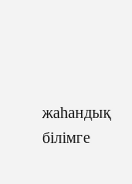жаһандық білімге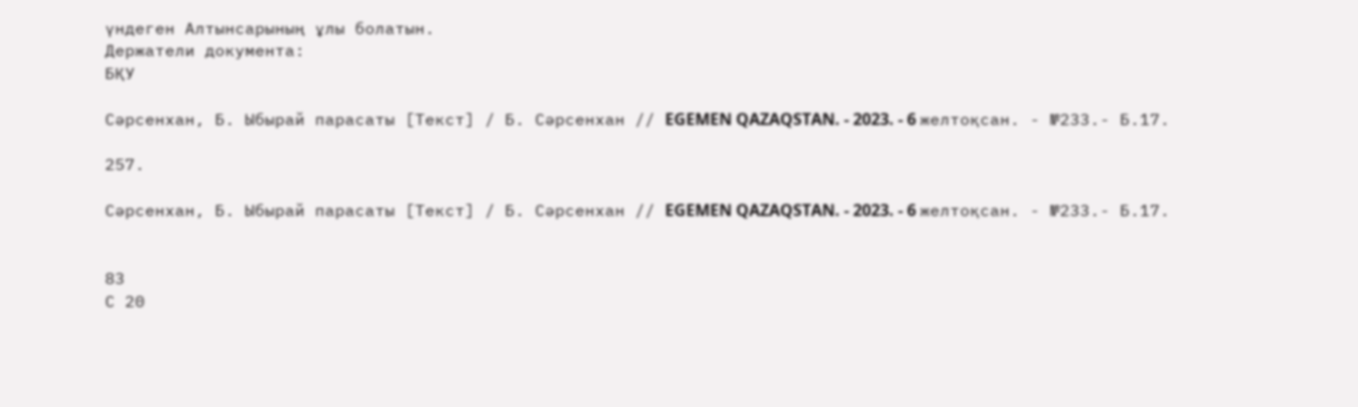үндеген Алтынсарының ұлы болатын.
Держатели документа:
БҚУ

Сәрсенхан, Б. Ыбырай парасаты [Текст] / Б. Сәрсенхан // EGEMEN QAZAQSTAN. - 2023. - 6 желтоқсан. - №233.- Б.17.

257.

Сәрсенхан, Б. Ыбырай парасаты [Текст] / Б. Сәрсенхан // EGEMEN QAZAQSTAN. - 2023. - 6 желтоқсан. - №233.- Б.17.


83
С 20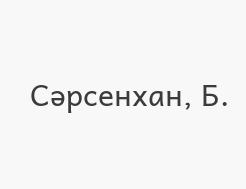Сәрсенхан, Б.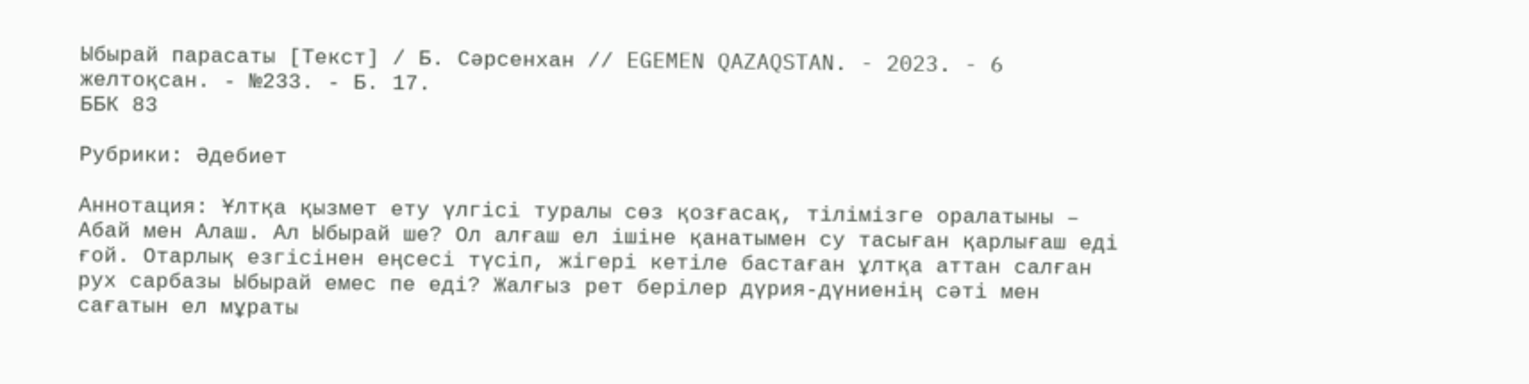Ыбырай парасаты [Текст] / Б. Сәрсенхан // EGEMEN QAZAQSTAN. - 2023. - 6 желтоқсан. - №233. - Б. 17.
ББК 83

Рубрики: Әдебиет

Аннотация: Ұлтқа қызмет ету үлгісі туралы сөз қозғасақ, тілімізге оралатыны – Абай мен Алаш. Ал Ыбырай ше? Ол алғаш ел ішіне қанатымен су тасыған қарлығаш еді ғой. Отарлық езгісінен еңсесі түсіп, жігері кетіле бастаған ұлтқа аттан салған рух сарбазы Ыбырай емес пе еді? Жалғыз рет берілер дүрия-дүниенің сәті мен сағатын ел мұраты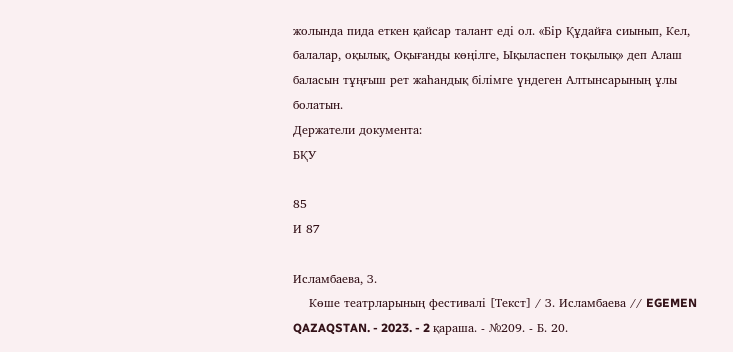жолында пида еткен қайсар талант еді ол. «Бір Құдайға сиынып, Кел, балалар, оқылық, Оқығанды көңілге, Ықыласпен тоқылық» деп Алаш баласын тұңғыш рет жаһандық білімге үндеген Алтынсарының ұлы болатын.
Держатели документа:
БҚУ

85
И 87

Исламбаева, З.
    Көше театрларының фестивалі [Текст] / З. Исламбаева // EGEMEN QAZAQSTAN. - 2023. - 2 қараша. - №209. - Б. 20.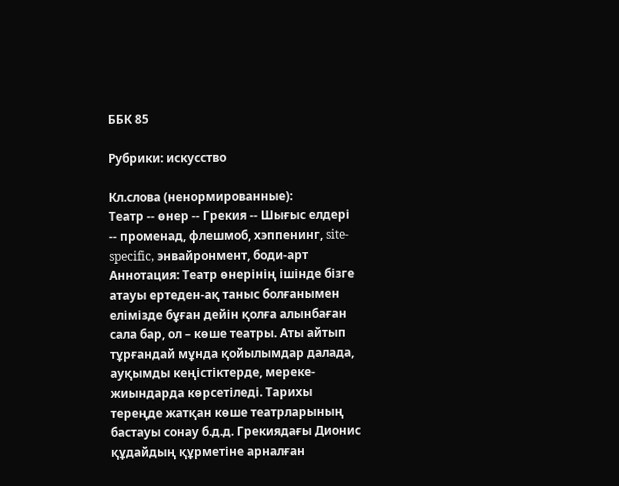ББК 85

Рубрики: искусство

Кл.слова (ненормированные):
Театр -- өнер -- Грекия -- Шығыс елдері -- променад, флешмоб, хэппенинг, site-specific, энвайронмент, боди-арт
Аннотация: Театр өнерінің ішінде бізге атауы ертеден-ақ таныс болғанымен елімізде бұған дейін қолға алынбаған сала бар, ол – көше театры. Аты айтып тұрғандай мұнда қойылымдар далада, ауқымды кеңістіктерде, мереке-жиындарда көрсетіледі. Тарихы тереңде жатқан көше театрларының бастауы сонау б.д.д. Грекиядағы Дионис құдайдың құрметіне арналған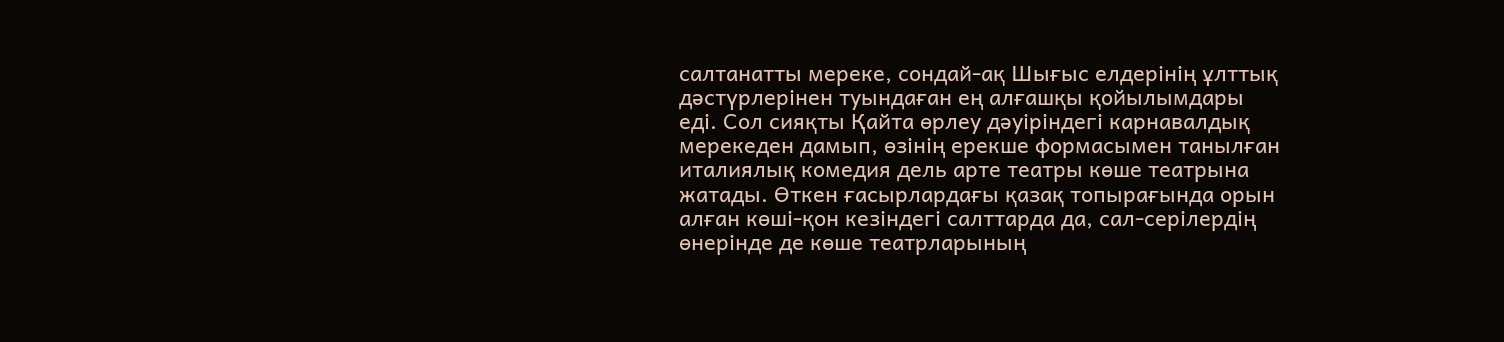салтанатты мереке, сондай-ақ Шығыс елдерінің ұлттық дәстүрлерінен туындаған ең алғашқы қойылымдары еді. Сол сияқты Қайта өрлеу дәуіріндегі карнавалдық мерекеден дамып, өзінің ерекше формасымен танылған италиялық комедия дель арте театры көше театрына жатады. Өткен ғасырлардағы қазақ топырағында орын алған көші-қон кезіндегі салттарда да, сал-серілердің өнерінде де көше театрларының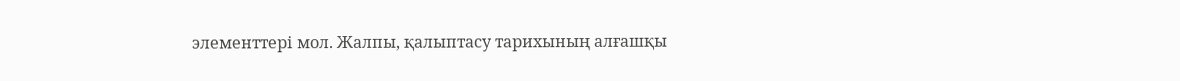элементтері мол. Жалпы, қалыптасу тарихының алғашқы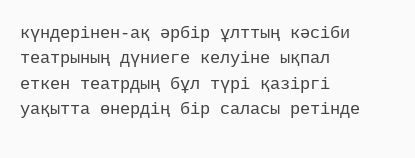күндерінен-ақ әрбір ұлттың кәсіби театрының дүниеге келуіне ықпал еткен театрдың бұл түрі қазіргі уақытта өнердің бір саласы ретінде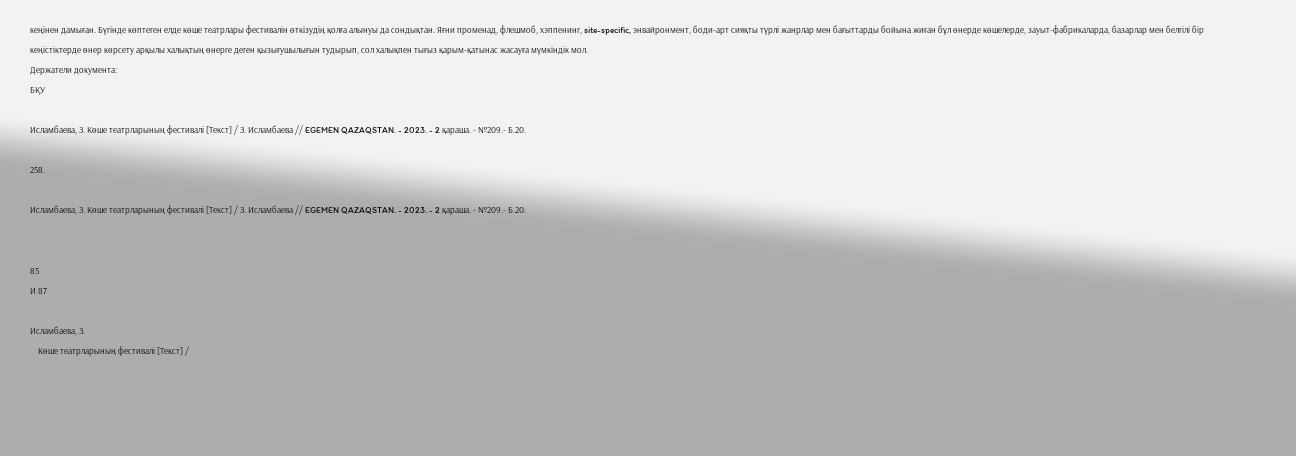кеңінен дамыған. Бүгінде көптеген елде көше театрлары фестивалін өткізудің қолға алынуы да сондықтан. Яғни променад, флешмоб, хэппенинг, site-specific, энвайронмент, боди-арт сияқты түрлі жанрлар мен бағыттарды бойына жиған бұл өнерде көшелерде, зауыт-фабрикаларда, базарлар мен белгілі бір кеңістіктерде өнер көрсету арқылы халықтың өнерге деген қызығушылығын тудырып, сол халықпен тығыз қарым-қатынас жасауға мүмкіндік мол.
Держатели документа:
БҚУ

Исламбаева, З. Көше театрларының фестивалі [Текст] / З. Исламбаева // EGEMEN QAZAQSTAN. - 2023. - 2 қараша. - №209.- Б.20.

258.

Исламбаева, З. Көше театрларының фестивалі [Текст] / З. Исламбаева // EGEMEN QAZAQSTAN. - 2023. - 2 қараша. - №209.- Б.20.


85
И 87

Исламбаева, З.
    Көше театрларының фестивалі [Текст] /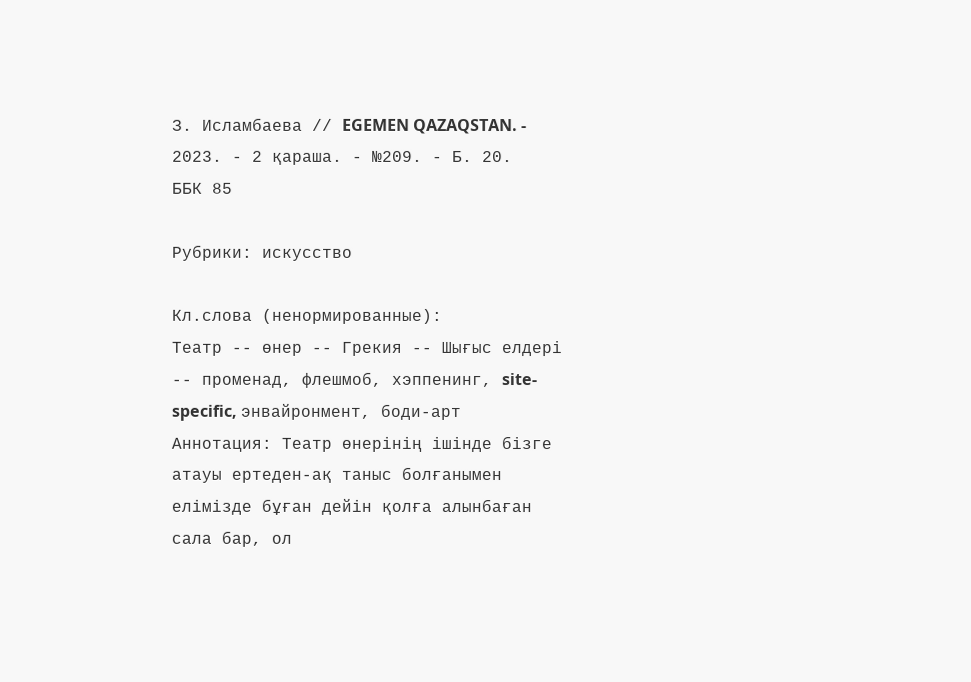З. Исламбаева // EGEMEN QAZAQSTAN. - 2023. - 2 қараша. - №209. - Б. 20.
ББК 85

Рубрики: искусство

Кл.слова (ненормированные):
Театр -- өнер -- Грекия -- Шығыс елдері -- променад, флешмоб, хэппенинг, site-specific, энвайронмент, боди-арт
Аннотация: Театр өнерінің ішінде бізге атауы ертеден-ақ таныс болғанымен елімізде бұған дейін қолға алынбаған сала бар, ол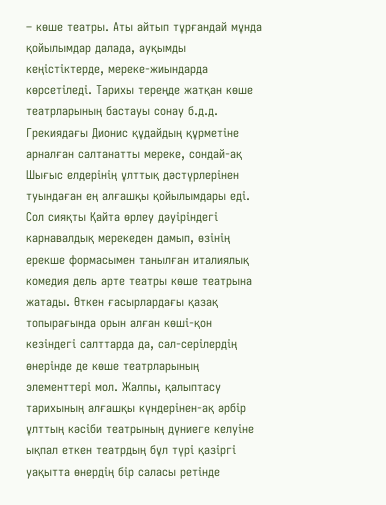– көше театры. Аты айтып тұрғандай мұнда қойылымдар далада, ауқымды кеңістіктерде, мереке-жиындарда көрсетіледі. Тарихы тереңде жатқан көше театрларының бастауы сонау б.д.д. Грекиядағы Дионис құдайдың құрметіне арналған салтанатты мереке, сондай-ақ Шығыс елдерінің ұлттық дәстүрлерінен туындаған ең алғашқы қойылымдары еді. Сол сияқты Қайта өрлеу дәуіріндегі карнавалдық мерекеден дамып, өзінің ерекше формасымен танылған италиялық комедия дель арте театры көше театрына жатады. Өткен ғасырлардағы қазақ топырағында орын алған көші-қон кезіндегі салттарда да, сал-серілердің өнерінде де көше театрларының элементтері мол. Жалпы, қалыптасу тарихының алғашқы күндерінен-ақ әрбір ұлттың кәсіби театрының дүниеге келуіне ықпал еткен театрдың бұл түрі қазіргі уақытта өнердің бір саласы ретінде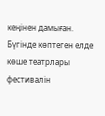кеңінен дамыған. Бүгінде көптеген елде көше театрлары фестивалін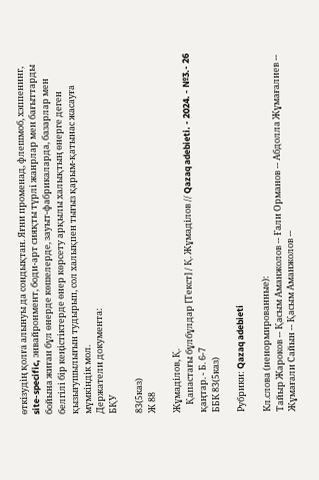өткізудің қолға алынуы да сондықтан. Яғни променад, флешмоб, хэппенинг, site-specific, энвайронмент, боди-арт сияқты түрлі жанрлар мен бағыттарды бойына жиған бұл өнерде көшелерде, зауыт-фабрикаларда, базарлар мен белгілі бір кеңістіктерде өнер көрсету арқылы халықтың өнерге деген қызығушылығын тудырып, сол халықпен тығыз қарым-қатынас жасауға мүмкіндік мол.
Держатели документа:
БҚУ

83(5каз)
Ж 88

Жұмаділов, Қ.
    Қапастағы бұлбұлдар [Текст] / Қ. Жұмаділов // Qazaq adebieti. - 2024. - №3.- 26 қаңтар. - Б. 6-7
ББК 83(5каз)

Рубрики: Qazaq adebieti

Кл.слова (ненормированные):
Тайыр Жароков -- Қасым Аманжолов -- Ғали Орманов -- Абдолла Жұмағалиев -- Жұмағали Сайын -- Қасым Аманжолов --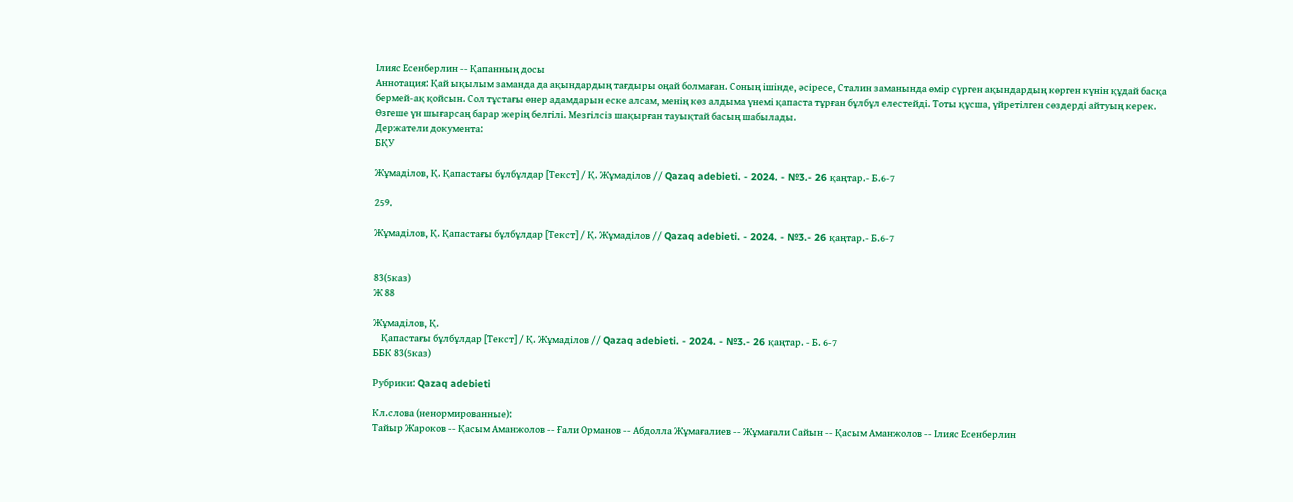Ілияс Есенберлин -- Қапанның досы
Аннотация: Қай ықылым заманда да ақындардың тағдыры оңай болмаған. Соның ішінде, әсіресе, Сталин заманында өмір сүрген ақындардың көрген күнін құдай басқа бермей-ақ қойсын. Сол тұстағы өнер адамдарын еске алсам, менің көз алдыма үнемі қапаста тұрған бұлбұл елестейді. Тоты құсша, үйретілген сөздерді айтуың керек. Өзгеше үн шығарсаң барар жерің белгілі. Мезгілсіз шақырған тауықтай басың шабылады.
Держатели документа:
БҚУ

Жұмаділов, Қ. Қапастағы бұлбұлдар [Текст] / Қ. Жұмаділов // Qazaq adebieti. - 2024. - №3.- 26 қаңтар.- Б.6-7

259.

Жұмаділов, Қ. Қапастағы бұлбұлдар [Текст] / Қ. Жұмаділов // Qazaq adebieti. - 2024. - №3.- 26 қаңтар.- Б.6-7


83(5каз)
Ж 88

Жұмаділов, Қ.
    Қапастағы бұлбұлдар [Текст] / Қ. Жұмаділов // Qazaq adebieti. - 2024. - №3.- 26 қаңтар. - Б. 6-7
ББК 83(5каз)

Рубрики: Qazaq adebieti

Кл.слова (ненормированные):
Тайыр Жароков -- Қасым Аманжолов -- Ғали Орманов -- Абдолла Жұмағалиев -- Жұмағали Сайын -- Қасым Аманжолов -- Ілияс Есенберлин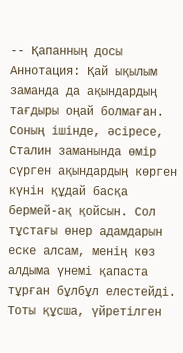-- Қапанның досы
Аннотация: Қай ықылым заманда да ақындардың тағдыры оңай болмаған. Соның ішінде, әсіресе, Сталин заманында өмір сүрген ақындардың көрген күнін құдай басқа бермей-ақ қойсын. Сол тұстағы өнер адамдарын еске алсам, менің көз алдыма үнемі қапаста тұрған бұлбұл елестейді. Тоты құсша, үйретілген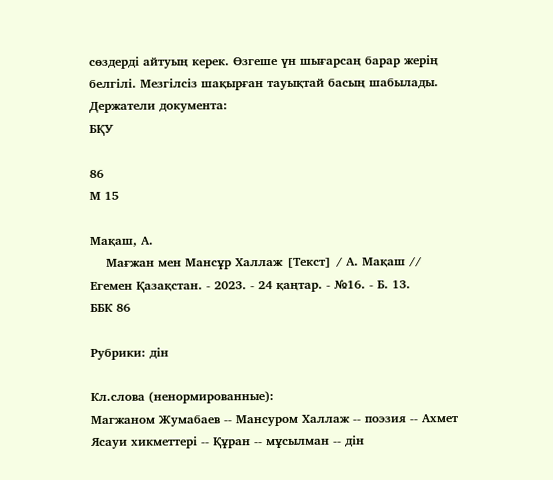сөздерді айтуың керек. Өзгеше үн шығарсаң барар жерің белгілі. Мезгілсіз шақырған тауықтай басың шабылады.
Держатели документа:
БҚУ

86
М 15

Мақаш, А.
    Мағжан мен Мансұр Халлаж [Текст] / А. Мақаш // Егемен Қазақстан. - 2023. - 24 қаңтар. - №16. - Б. 13.
ББК 86

Рубрики: дін

Кл.слова (ненормированные):
Магжаном Жумабаев -- Мансуром Халлаж -- поэзия -- Ахмет Ясауи хикметтері -- Құран -- мұсылман -- дін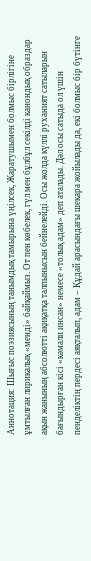Аннотация: Шығыс поэзиясының танымдық тамырына үңілсек, Жаратушымен болмыс бірлігіне ұмтылған лирикалық «менді» байқаймыз. От пен көбелек, гүл мен бұлбұл секілді канондық образдар ақын жанының абсолютті ақиқатқа талпынысын бейнелейді. Осы жолда күллі руханият сатыларын бағындырған кісі «кәмали инсан» немесе «толық адам» деп аталады. Дәл осы сатыда ол үшін пенделіктің пердесі аяқталып, адам – Құдай арасындағы шекара жойылады да, екі болмыс бір бүтінге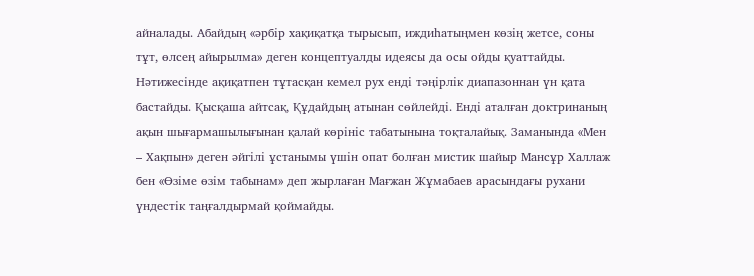айналады. Абайдың «әрбір хақиқатқа тырысып, иждиһатыңмен көзің жетсе, соны тұт, өлсең айырылма» деген концептуалды идеясы да осы ойды қуаттайды. Нәтижесінде ақиқатпен тұтасқан кемел рух енді тәңірлік диапазоннан үн қата бастайды. Қысқаша айтсақ, Құдайдың атынан сөйлейді. Енді аталған доктринаның ақын шығармашылығынан қалай көрініс табатынына тоқталайық. Заманында «Мен – Хақпын» деген әйгілі ұстанымы үшін опат болған мистик шайыр Мансұр Халлаж бен «Өзіме өзім табынам» деп жырлаған Мағжан Жұмабаев арасындағы рухани үндестік таңғалдырмай қоймайды.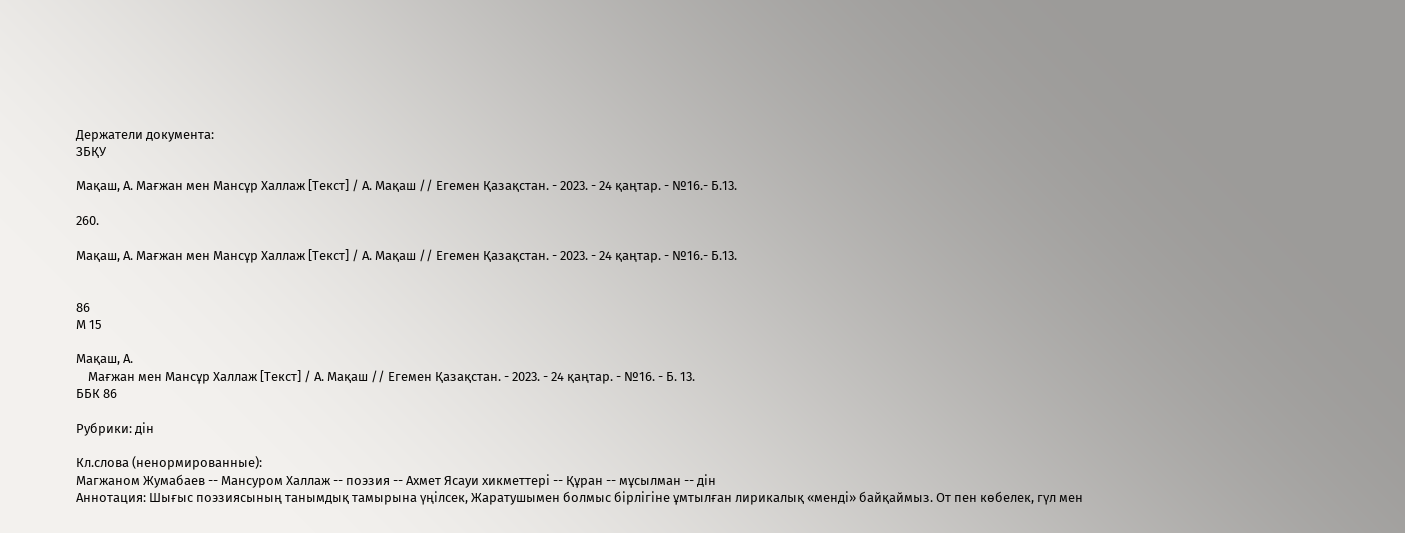Держатели документа:
ЗБҚУ

Мақаш, А. Мағжан мен Мансұр Халлаж [Текст] / А. Мақаш // Егемен Қазақстан. - 2023. - 24 қаңтар. - №16.- Б.13.

260.

Мақаш, А. Мағжан мен Мансұр Халлаж [Текст] / А. Мақаш // Егемен Қазақстан. - 2023. - 24 қаңтар. - №16.- Б.13.


86
М 15

Мақаш, А.
    Мағжан мен Мансұр Халлаж [Текст] / А. Мақаш // Егемен Қазақстан. - 2023. - 24 қаңтар. - №16. - Б. 13.
ББК 86

Рубрики: дін

Кл.слова (ненормированные):
Магжаном Жумабаев -- Мансуром Халлаж -- поэзия -- Ахмет Ясауи хикметтері -- Құран -- мұсылман -- дін
Аннотация: Шығыс поэзиясының танымдық тамырына үңілсек, Жаратушымен болмыс бірлігіне ұмтылған лирикалық «менді» байқаймыз. От пен көбелек, гүл мен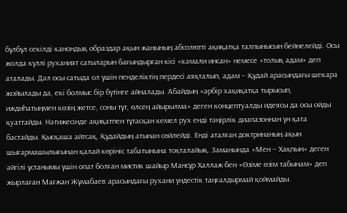бұлбұл секілді канондық образдар ақын жанының абсолютті ақиқатқа талпынысын бейнелейді. Осы жолда күллі руханият сатыларын бағындырған кісі «кәмали инсан» немесе «толық адам» деп аталады. Дәл осы сатыда ол үшін пенделіктің пердесі аяқталып, адам – Құдай арасындағы шекара жойылады да, екі болмыс бір бүтінге айналады. Абайдың «әрбір хақиқатқа тырысып, иждиһатыңмен көзің жетсе, соны тұт, өлсең айырылма» деген концептуалды идеясы да осы ойды қуаттайды. Нәтижесінде ақиқатпен тұтасқан кемел рух енді тәңірлік диапазоннан үн қата бастайды. Қысқаша айтсақ, Құдайдың атынан сөйлейді. Енді аталған доктринаның ақын шығармашылығынан қалай көрініс табатынына тоқталайық. Заманында «Мен – Хақпын» деген әйгілі ұстанымы үшін опат болған мистик шайыр Мансұр Халлаж бен «Өзіме өзім табынам» деп жырлаған Мағжан Жұмабаев арасындағы рухани үндестік таңғалдырмай қоймайды.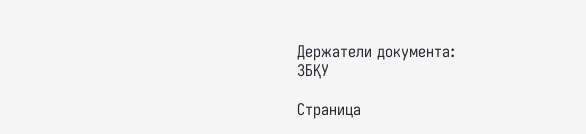Держатели документа:
ЗБҚУ

Страница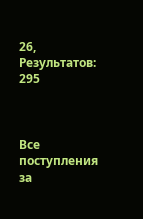26, Результатов: 295



Все поступления за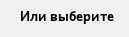Или выберите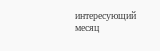интересующий месяц